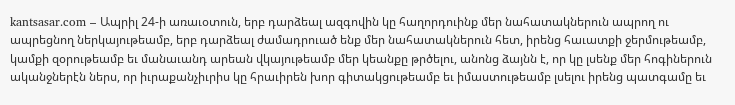kantsasar.com – Ապրիլ 24-ի առաւօտուն, երբ դարձեալ ազգովին կը հաղորդուինք մեր նահատակներուն ապրող ու ապրեցնող ներկայութեամբ, երբ դարձեալ ժամադրուած ենք մեր նահատակներուն հետ, իրենց հաւատքի ջերմութեամբ, կամքի զօրութեամբ եւ մանաւանդ արեան վկայութեամբ մեր կեանքը թրծելու, անոնց ձայնն է, որ կը լսենք մեր հոգիներուն ականջներէն ներս, որ իւրաքանչիւրիս կը հրաւիրեն խոր գիտակցութեամբ եւ իմաստութեամբ լսելու իրենց պատգամը եւ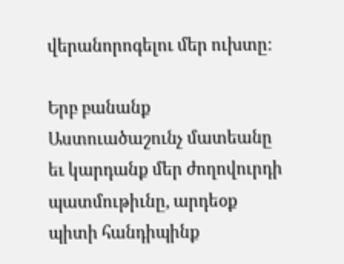վերանորոգելու մեր ուխտը:

Երբ բանանք Աստուածաշունչ մատեանը եւ կարդանք մեր ժողովուրդի պատմութիւնը, արդեօք պիտի հանդիպինք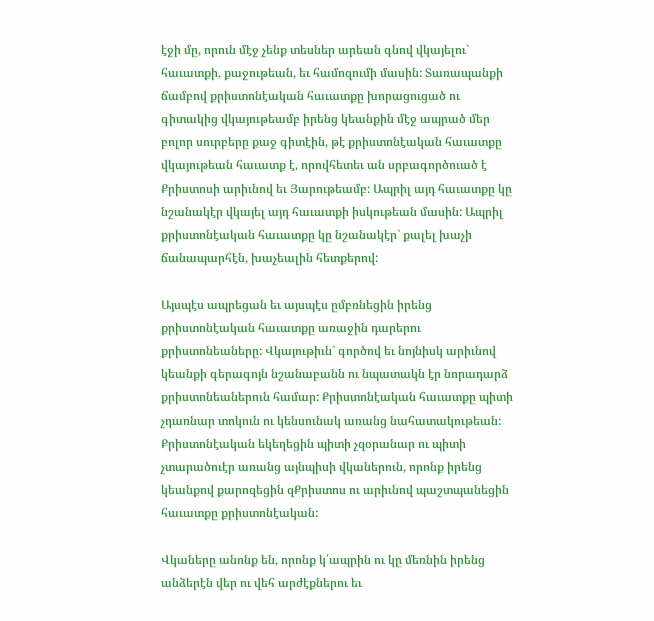էջի մը, որուն մէջ չենք տեսներ արեան գնով վկայելու` հաւատքի, քաջութեան, եւ համոզումի մասին: Տառապանքի ճամբով քրիստոնէական հաւատքը խորացուցած ու գիտակից վկայութեամբ իրենց կեանքին մէջ ապրած մեր բոլոր սուրբերը քաջ գիտէին, թէ քրիստոնէական հաւատքը վկայութեան հաւատք է, որովհետեւ ան սրբագործուած է Քրիստոսի արիւնով եւ Յարութեամբ: Ապրիլ այդ հաւատքը կը նշանակէր վկայել այդ հաւատքի իսկութեան մասին: Ապրիլ քրիստոնէական հաւատքը կը նշանակէր` քալել խաչի ճանապարհէն, խաչեալին հետքերով:

Այսպէս ապրեցան եւ այսպէս ըմբռնեցին իրենց քրիստոնէական հաւատքը առաջին դարերու քրիստոնեաները: Վկայութիւն` գործով եւ նոյնիսկ արիւնով կեանքի գերագոյն նշանաբանն ու նպատակն էր նորադարձ քրիստոնեաներուն համար: Քրիստոնէական հաւատքը պիտի չդառնար տոկուն ու կենսունակ առանց նահատակութեան: Քրիստոնէական եկեղեցին պիտի չզօրանար ու պիտի չտարածուէր առանց այնպիսի վկաներուն, որոնք իրենց կեանքով քարոզեցին զՔրիստոս ու արիւնով պաշտպանեցին հաւատքը քրիստոնէական:

Վկաները անոնք են, որոնք կ՛ապրին ու կը մեռնին իրենց անձերէն վեր ու վեհ արժէքներու եւ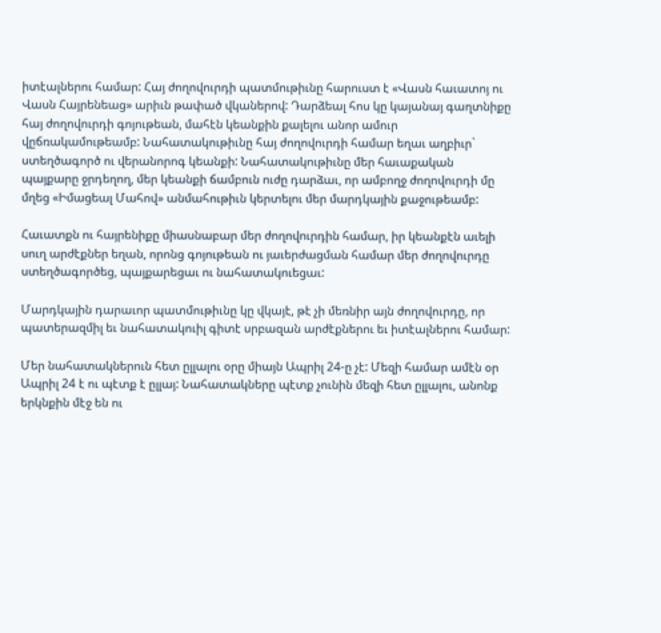իտէալներու համար: Հայ ժողովուրդի պատմութիւնը հարուստ է «Վասն հաւատոյ ու Վասն Հայրենեաց» արիւն թափած վկաներով: Դարձեալ հոս կը կայանայ գաղտնիքը հայ ժողովուրդի գոյութեան, մահէն կեանքին քալելու անոր ամուր վըճռակամութեամբ: Նահատակութիւնը հայ ժողովուրդի համար եղաւ աղբիւր` ստեղծագործ ու վերանորոգ կեանքի: Նահատակութիւնը մեր հաւաքական պայքարը ջրդեղող, մեր կեանքի ճամբուն ուժը դարձաւ, որ ամբողջ ժողովուրդի մը մղեց «Իմացեալ Մահով» անմահութիւն կերտելու մեր մարդկային քաջութեամբ:

Հաւատքն ու հայրենիքը միասնաբար մեր ժողովուրդին համար, իր կեանքէն աւելի սուղ արժէքներ եղան, որոնց գոյութեան ու յաւերժացման համար մեր ժողովուրդը ստեղծագործեց, պայքարեցաւ ու նահատակուեցաւ:

Մարդկային դարաւոր պատմութիւնը կը վկայէ, թէ չի մեռնիր այն ժողովուրդը, որ պատերազմիլ եւ նահատակուիլ գիտէ սրբազան արժէքներու եւ իտէալներու համար:

Մեր նահատակներուն հետ ըլլալու օրը միայն Ապրիլ 24-ը չէ: Մեզի համար ամէն օր Ապրիլ 24 է ու պէտք է ըլլայ: Նահատակները պէտք չունին մեզի հետ ըլլալու, անոնք երկնքին մէջ են ու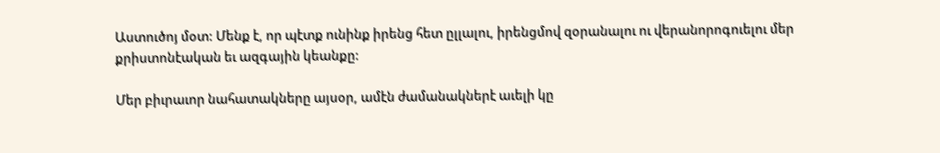Աստուծոյ մօտ: Մենք է, որ պէտք ունինք իրենց հետ ըլլալու, իրենցմով զօրանալու ու վերանորոգուելու մեր քրիստոնէական եւ ազգային կեանքը:

Մեր բիւրաւոր նահատակները այսօր, ամէն ժամանակներէ աւելի կը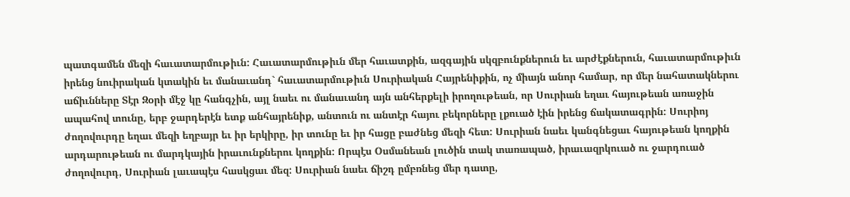պատգամեն մեզի հաւատարմութիւն: Հաւատարմութիւն մեր հաւատքին, ազգային սկզբունքներուն եւ արժէքներուն, հաւատարմութիւն իրենց նուիրական կտակին եւ մանաւանդ` հաւատարմութիւն Սուրիական Հայրենիքին, ոչ միայն անոր համար, որ մեր նահատակներու աճիւնները Տէր Զօրի մէջ կը հանգչին, այլ նաեւ ու մանաւանդ այն անհերքելի իրողութեան, որ Սուրիան եղաւ հայութեան առաջին ապահով տունը, երբ ջարդերէն ետք անհայրենիք, անտուն ու անտէր հայու բեկորները լքուած էին իրենց ճակատագրին: Սուրիոյ ժողովուրդը եղաւ մեզի եղբայր եւ իր երկիրը, իր տունը եւ իր հացը բաժնեց մեզի հետ: Սուրիան նաեւ կանգնեցաւ հայութեան կողքին արդարութեան ու մարդկային իրաւունքներու կողքին: Որպէս Օսմանեան լուծին տակ տառապած, իրաւազրկուած ու ջարդուած ժողովուրդ, Սուրիան լաւապէս հասկցաւ մեզ: Սուրիան նաեւ ճիշդ ըմբռնեց մեր դատը,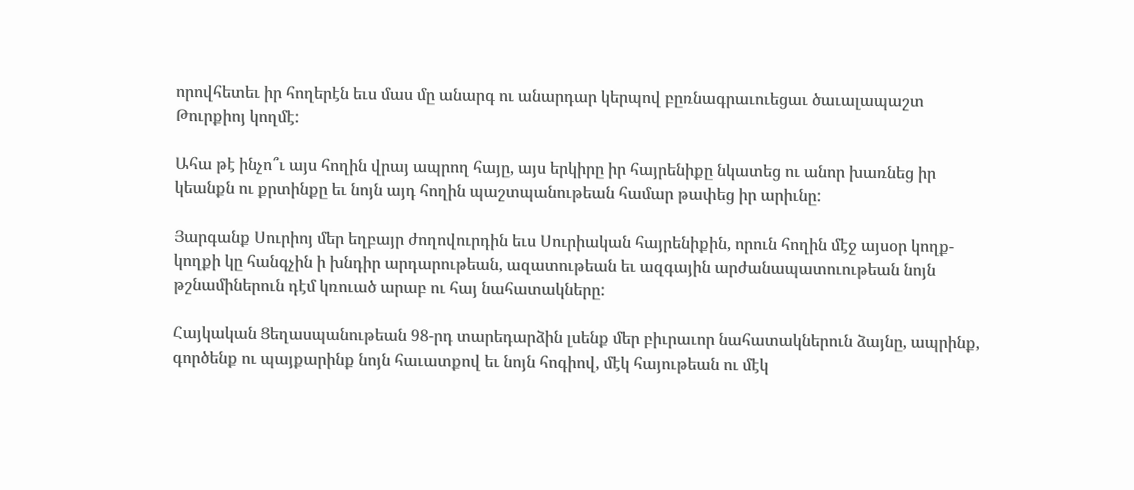որովհետեւ իր հողերէն եւս մաս մը անարգ ու անարդար կերպով բըռնագրաւուեցաւ ծաւալապաշտ Թուրքիոյ կողմէ:

Ահա թէ ինչո՞ւ այս հողին վրայ ապրող հայը, այս երկիրը իր հայրենիքը նկատեց ու անոր խառնեց իր կեանքն ու քրտինքը եւ նոյն այդ հողին պաշտպանութեան համար թափեց իր արիւնը:

Յարգանք Սուրիոյ մեր եղբայր ժողովուրդին եւս Սուրիական հայրենիքին, որուն հողին մէջ այսօր կողք-կողքի կը հանգչին ի խնդիր արդարութեան, ազատութեան եւ ազգային արժանապատուութեան նոյն թշնամիներուն դէմ կռուած արաբ ու հայ նահատակները:

Հայկական Ցեղասպանութեան 98-րդ տարեդարձին լսենք մեր բիւրաւոր նահատակներուն ձայնը, ապրինք, գործենք ու պայքարինք նոյն հաւատքով եւ նոյն հոգիով, մէկ հայութեան ու մէկ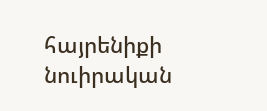հայրենիքի նուիրական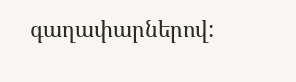գաղափարներով: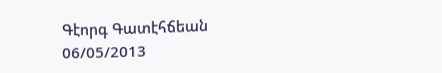Գէորգ Գատէհճեան
06/05/2013